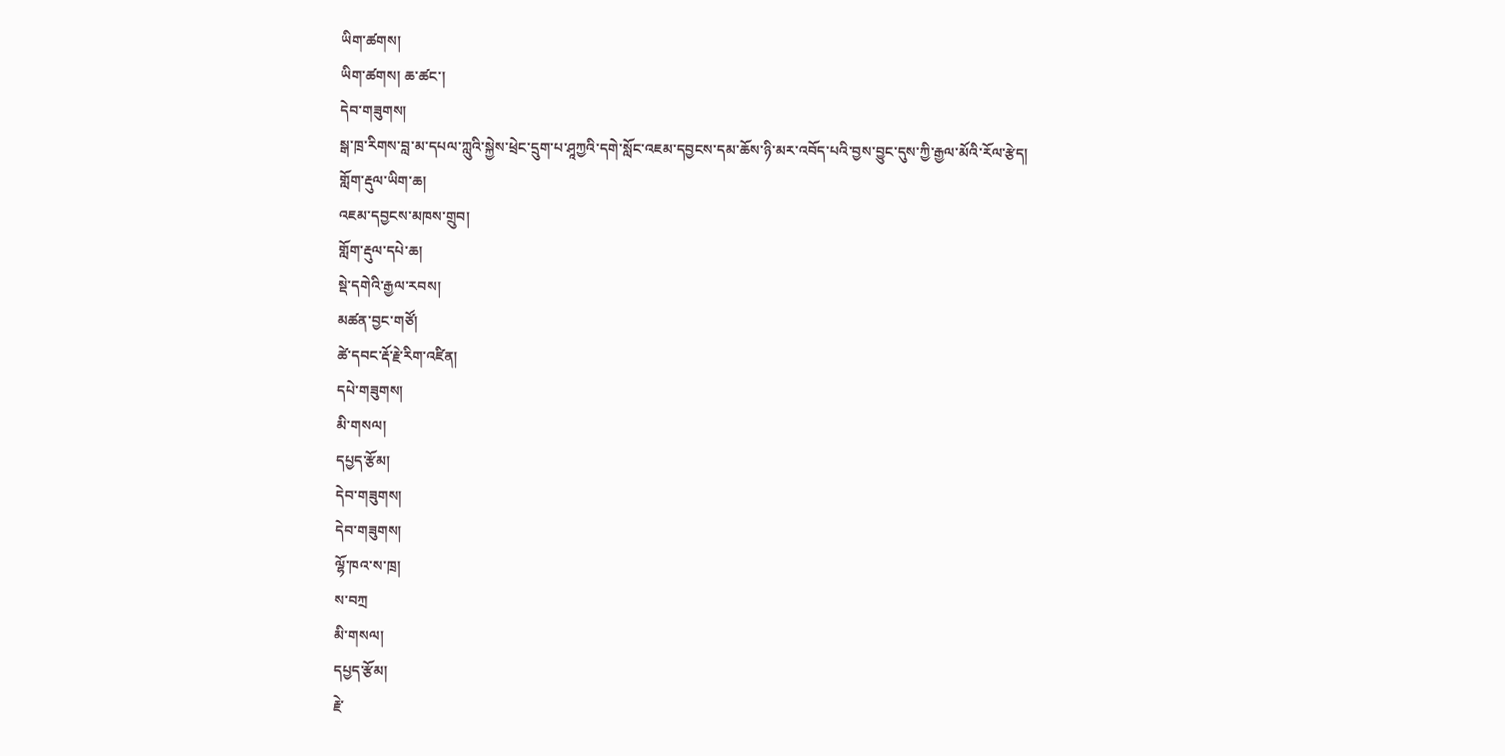ཡིག་ཚགས།
ཡིག་ཚགས། ཆ་ཚང་།
དེབ་གཟུགས།
སྒ་ཁྲ་རིགས་བླ་མ་དཔལ་ཀླུའི་སྐྱེས་ཕྲེང་དྲུག་པ་ཤཱཀྱའི་དགེ་སློང་འཇམ་དབྱངས་དམ་ཆོས་ཉི་མར་འབོད་པའི་བྱས་བྱུང་དུས་ཀྱི་རྒྱལ་མོའི་རོལ་རྩེད།
གློག་རྡུལ་ཡིག་ཆ།
འཇམ་དབྱངས་མཁས་གྲུབ།
གློག་རྡུལ་དཔེ་ཆ།
སྡེ་དགེའི་རྒྱལ་རབས།
མཚན་བྱང་གཙོ།
ཚེ་དབང་རྡོ་རྗེ་རིག་འཛིན།
དཔེ་གཟུགས།
མི་གསལ།
དཔྱད་རྩོམ།
དེབ་གཟུགས།
དེབ་གཟུགས།
ལྷོ་ཁའ་ས་ཁྲ།
ས་བཀྲ
མི་གསལ།
དཔྱད་རྩོམ།
རྗེ་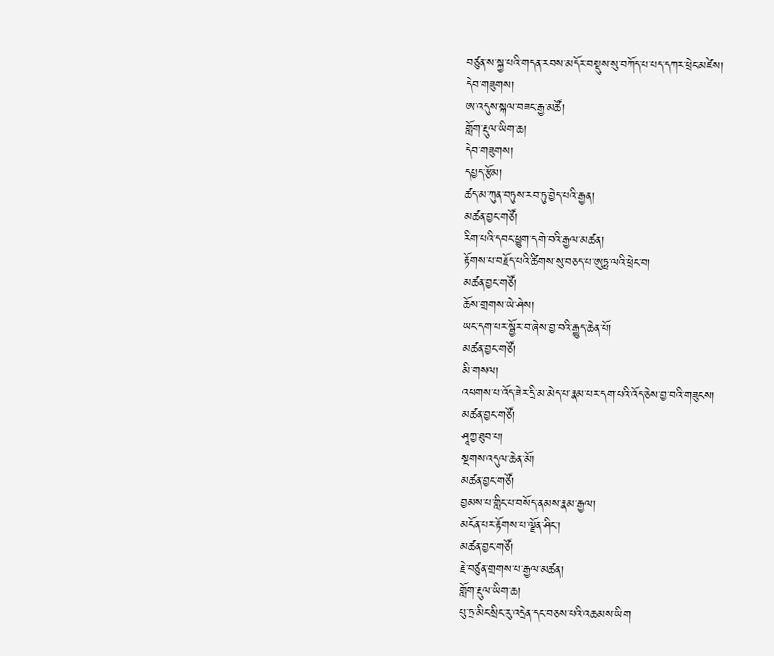བཙུན་ས་སྐྱ་པའི་གདན་རབས་མདོར་བསྡུས་སུ་བཀོད་པ་པད་དཀར་ཕྲེང་མཛེས།
དེབ་གཟུགས།
ཨ་འདུས་སྐལ་བཟང་རྒྱ་མཚོ།
གློག་རྡུལ་ཡིག་ཆ།
དེབ་གཟུགས།
དཔྱད་རྩོམ།
ཚད་མ་ཀུན་བཏུས་རབ་ཏུ་བྱེད་པའི་རྒྱན།
མཚན་བྱང་གཙོ།
རིག་པའི་དབང་ཕྱུག་དགེ་བའི་རྒྱལ་མཚན།
རྟོགས་པ་བརྗོད་པའི་ཚིགས་སུ་བཅད་པ་ཨུཏྤ་ལའི་ཕྲེང་བ།
མཚན་བྱང་གཙོ།
ཆོས་གྲགས་ཡེ་ཤེས།
ཡང་དག་པར་སྦྱོར་བ་ཞེས་བྱ་བའི་རྒྱུད་ཆེན་པོ།
མཚན་བྱང་གཙོ།
མི་གསལ།
འཕགས་པ་འོད་ཟེར་དྲི་མ་མེད་པ་རྣམ་པར་དག་པའི་འོད་ཅེས་བྱ་བའི་གཟུངས།
མཚན་བྱང་གཙོ།
ཤཱཀྱ་ཐུབ་པ།
སྔགས་འདུལ་ཆེན་མོ།
མཚན་བྱང་གཙོ།
བྱམས་པ་གླིང་པ་བསོད་ནམས་རྣམ་རྒྱལ།
མངོན་པར་རྟོགས་པ་ལྗོན་ཤིང་།
མཚན་བྱང་གཙོ།
རྗེ་བཙུན་གྲགས་པ་རྒྱལ་མཚན།
གློག་རྡུལ་ཡིག་ཆ།
པུ་ཏྲ་མིང་སྲིང་རུ་འདྲེན་དང་བཅས་པའི་འཆམས་ཡིག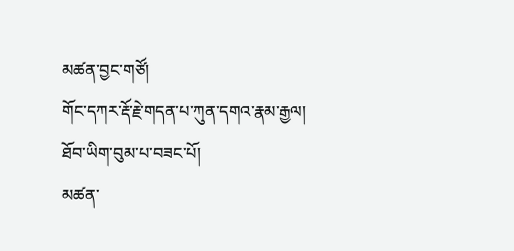མཚན་བྱང་གཙོ།
གོང་དཀར་རྡོ་རྗེ་གདན་པ་ཀུན་དགའ་རྣམ་རྒྱལ།
ཐོབ་ཡིག་བུམ་པ་བཟང་པོ།
མཚན་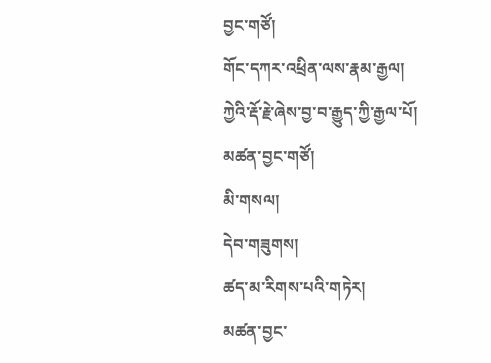བྱང་གཙོ།
གོང་དཀར་འཕྲིན་ལས་རྣམ་རྒྱལ།
ཀྱེའི་རྡོ་རྗེ་ཞེས་བྱ་བ་རྒྱུད་ཀྱི་རྒྱལ་པོ།
མཚན་བྱང་གཙོ།
མི་གསལ།
དེབ་གཟུགས།
ཚད་མ་རིགས་པའི་གཏེར།
མཚན་བྱང་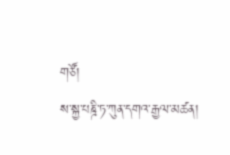གཙོ།
ས་སྐྱ་པཎྜི་ཏ་ཀུན་དགའ་རྒྱལ་མཚན།